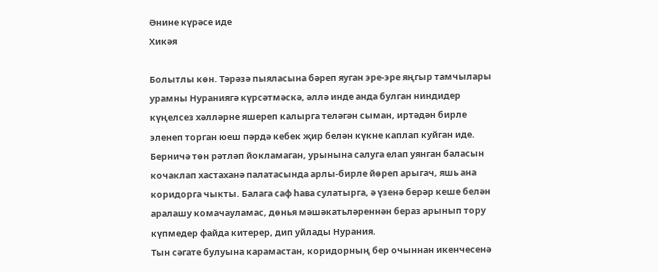Әнине күрәсе иде
Хикәя

Болытлы көн. Тәрәзә пыяласына бәреп яуган эре-эре яңгыр тамчылары урамны Нураниягә күрсәтмәскә, әллә инде анда булган ниндидер күңелсез хәлләрне яшереп калырга теләгән сыман, иртәдән бирле эленеп торган юеш пәрдә кебек җир белән күкне каплап куйган иде.
Берничә төн рәтләп йокламаган, урынына салуга елап уянган баласын кочаклап хастаханә палатасында арлы-бирле йөреп арыгач, яшь ана коридорга чыкты. Балага саф һава сулатырга, ә үзенә берәр кеше белән аралашу комачауламас, дөнья мәшәкатьләреннән бераз арынып тору күпмедер файда китерер, дип уйлады Нурания.
Тын сәгате булуына карамастан, коридорның бер очыннан икенчесенә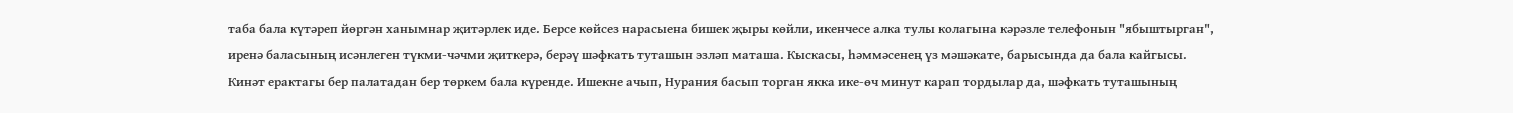таба бала күтәреп йөргән ханымнар җитәрлек иде. Берсе көйсез нарасыена бишек җыры көйли, икенчесе алка тулы колагына кәрәзле телефонын "ябыштырган", иренә баласының исәнлеген түкми-чәчми җиткерә, берәү шәфкать туташын эзләп маташа. Кыскасы, һәммәсенең үз мәшәкате, барысында да бала кайгысы.
Кинәт ерактагы бер палатадан бер төркем бала күренде. Ишекне ачып, Нурания басып торган якка ике-өч минут карап тордылар да, шәфкать туташының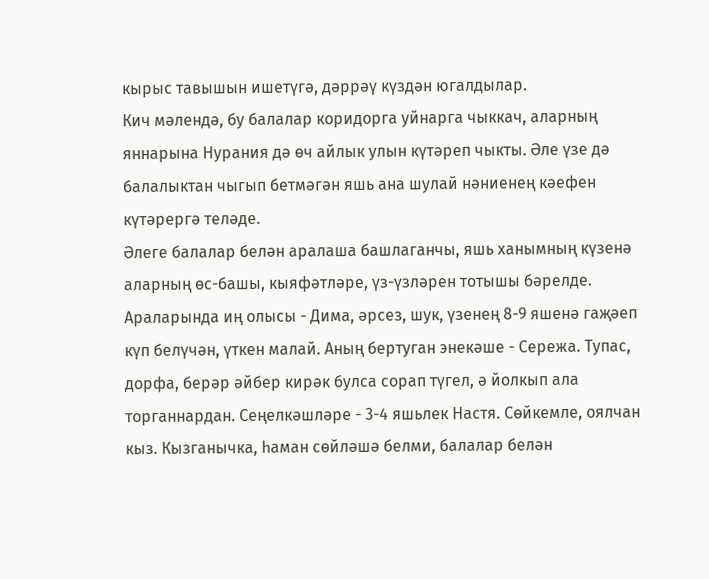кырыс тавышын ишетүгә, дәррәү күздән югалдылар.
Кич мәлендә, бу балалар коридорга уйнарга чыккач, аларның яннарына Нурания дә өч айлык улын күтәреп чыкты. Әле үзе дә балалыктан чыгып бетмәгән яшь ана шулай нәниенең кәефен күтәрергә теләде.
Әлеге балалар белән аралаша башлаганчы, яшь ханымның күзенә аларның өс-башы, кыяфәтләре, үз-үзләрен тотышы бәрелде. Араларында иң олысы - Дима, әрсез, шук, үзенең 8-9 яшенә гаҗәеп күп белүчән, үткен малай. Аның бертуган энекәше - Сережа. Тупас, дорфа, берәр әйбер кирәк булса сорап түгел, ә йолкып ала торганнардан. Сеңелкәшләре - 3-4 яшьлек Настя. Сөйкемле, оялчан кыз. Кызганычка, һаман сөйләшә белми, балалар белән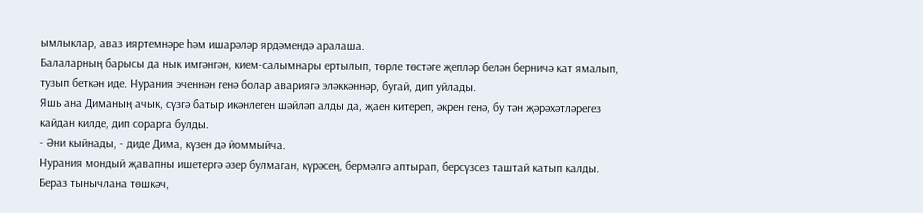ымлыклар, аваз ияртемнәре һәм ишарәләр ярдәмендә аралаша.
Балаларның барысы да нык имгәнгән, кием-салымнары ертылып, төрле төстәге җепләр белән берничә кат ямалып, тузып беткән иде. Нурания эченнән генә болар авариягә эләккәннәр, бугай, дип уйлады.
Яшь ана Диманың ачык, сүзгә батыр икәнлеген шәйләп алды да, җаен китереп, әкрен генә, бу тән җәрәхәтләрегез кайдан килде, дип сорарга булды.
- Әни кыйнады, - диде Дима, күзен дә йоммыйча.
Нурания мондый җавапны ишетергә әзер булмаган, күрәсең, бермәлгә аптырап, берсүзсез таштай катып калды. Бераз тынычлана төшкәч,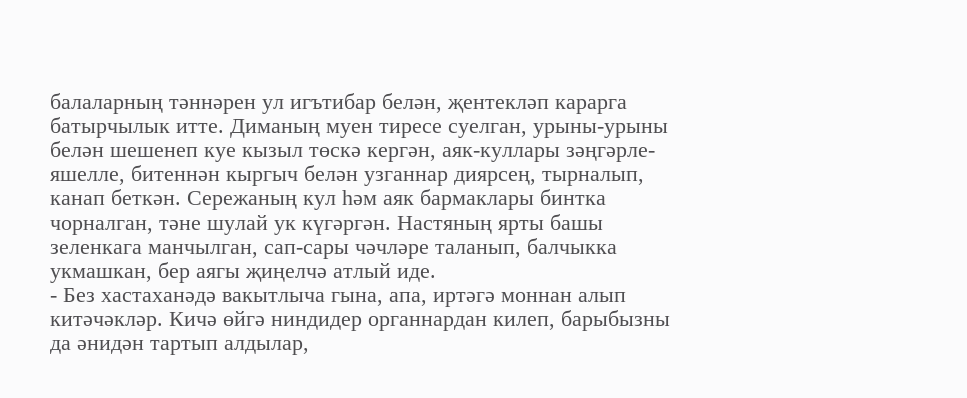балаларның тәннәрен ул игътибар белән, җентекләп карарга батырчылык итте. Диманың муен тиресе суелган, урыны-урыны белән шешенеп куе кызыл төскә кергән, аяк-куллары зәңгәрле-яшелле, битеннән кыргыч белән узганнар диярсең, тырналып, канап беткән. Сережаның кул һәм аяк бармаклары бинтка чорналган, тәне шулай ук күгәргән. Настяның ярты башы зеленкага манчылган, сап-сары чәчләре таланып, балчыкка укмашкан, бер аягы җиңелчә атлый иде.
- Без хастаханәдә вакытлыча гына, апа, иртәгә моннан алып китәчәкләр. Кичә өйгә ниндидер органнардан килеп, барыбызны да әнидән тартып алдылар,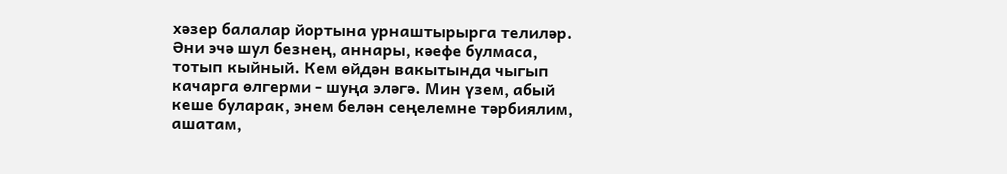хәзер балалар йортына урнаштырырга телиләр. Әни эчә шул безнең, аннары, кәефе булмаса, тотып кыйный. Кем өйдән вакытында чыгып качарга өлгерми - шуңа эләгә. Мин үзем, абый кеше буларак, энем белән сеңелемне тәрбиялим, ашатам,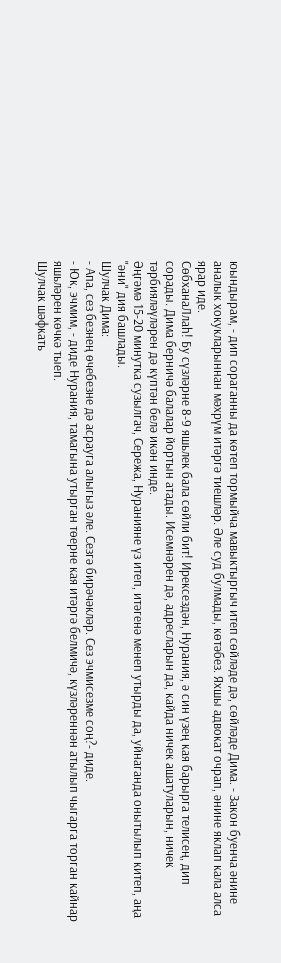юындырам, - дип сораганны да көтеп тормыйча мавыктыргыч итеп сөйләде дә, сөйләде Дима. - Закон буенча әнине аналык хокукларыннан мәхрүм итәргә тиешләр. Әле суд булмады, көтәбез. Яхшы адвокат очрап, әнине яклап кала алса ярар иде.
СөбханаЛлаһ! Бу сүзләрне 8-9 яшьлек бала сөйли бит! Ирексездән, Нурания, ә син үзең кая барырга телисең, дип сорады. Дима берничә балалар йортын атады. Исемнәрен дә, адресларын да, кайда ничек ашатуларын, ничек тәрбияләүләрен дә күптән белә икән инде.
Әңгәмә 15-20 минутка сузылгач, Сережа, Нуранияне үз итеп, итәгенә менеп утырды да, уйнаганда онытылып китеп, аңа "әни" дия башлады.
Шулчак Дима:
- Апа, сез безнең өчебезне дә асрауга алыгыз әле. Сезгә бирәчәкләр. Сез эчмисезме соң?- диде.
- Юк, эчмим, - диде Нурания, тамагына утырган төерне кая итәргә белмичә, күзләреннән атылып чыгарга торган кайнар яшьләрен көчкә тыеп.
Шулчак шәфкать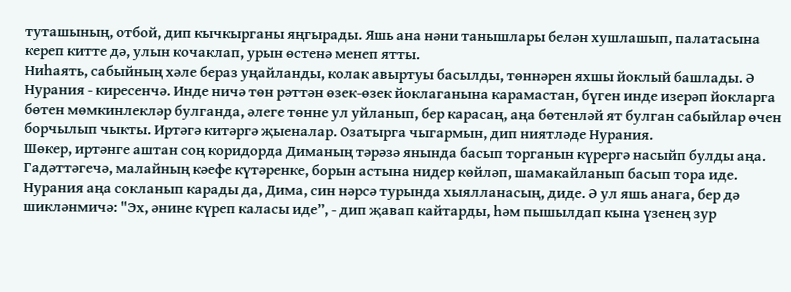туташының, отбой, дип кычкырганы яңгырады. Яшь ана нәни танышлары белән хушлашып, палатасына кереп китте дә, улын кочаклап, урын өстенә менеп ятты.
Ниһаять, сабыйның хәле бераз уңайланды, колак авыртуы басылды, төннәрен яхшы йоклый башлады. Ә Нурания - киресенчә. Инде ничә төн рәттән өзек-өзек йоклаганына карамастан, бүген инде изерәп йокларга бөтен мөмкинлекләр булганда, әлеге төнне ул уйланып, бер карасаң, аңа бөтенләй ят булган сабыйлар өчен борчылып чыкты. Иртәгә китәргә җыеналар. Озатырга чыгармын, дип ниятләде Нурания.
Шөкер, иртәнге аштан соң коридорда Диманың тәрәзә янында басып торганын күрергә насыйп булды аңа. Гадәттәгечә, малайның кәефе күтәренке, борын астына нидер көйләп, шамакайланып басып тора иде. Нурания аңа сокланып карады да, Дима, син нәрсә турында хыялланасың, диде. Ә ул яшь анага, бер дә шикләнмичә: "Эх, әнине күреп каласы иде”, - дип җавап кайтарды, һәм пышылдап кына үзенең зур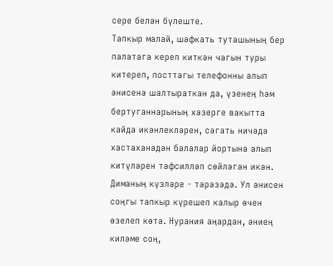сере белән бүлеште.
Тапкыр малай, шәфкать туташының бер палатага кереп киткән чагын туры китереп, посттагы телефонны алып әнисенә шалтыраткан да, үзенең һәм бертуганнарының хәзерге вакытта кайда икәнлекләрен, сәгать ничәдә хастаханәдән балалар йортына алып китүләрен тәфсилләп сөйләгән икән.
Диманың күзләре - тәрәзәдә. Ул әнисен соңгы тапкыр күрешеп калыр өчен өзелеп көтә. Нурания аңардан, әниең киләме соң,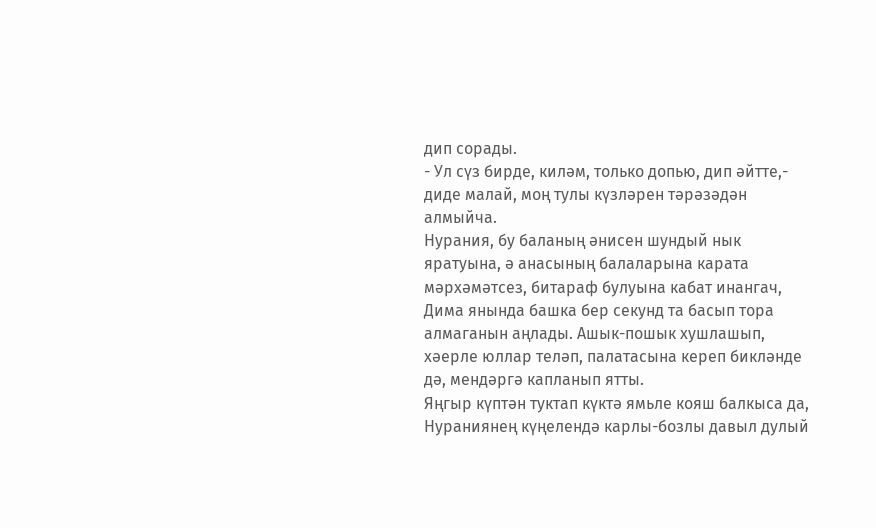дип сорады.
- Ул сүз бирде, киләм, только допью, дип әйтте,- диде малай, моң тулы күзләрен тәрәзәдән алмыйча.
Нурания, бу баланың әнисен шундый нык яратуына, ә анасының балаларына карата мәрхәмәтсез, битараф булуына кабат инангач, Дима янында башка бер секунд та басып тора алмаганын аңлады. Ашык-пошык хушлашып, хәерле юллар теләп, палатасына кереп бикләнде дә, мендәргә капланып ятты.
Яңгыр күптән туктап күктә ямьле кояш балкыса да, Нураниянең күңелендә карлы-бозлы давыл дулый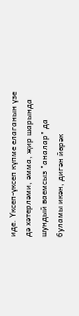иде. Үксеп-үксеп күпме елаганын үзе дә хәтерләми, әмма, җир шарында шундый ваемсыз "аналар" да буламы икән, дигән йөрәк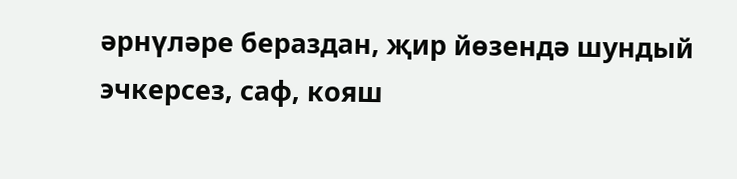әрнүләре бераздан, җир йөзендә шундый эчкерсез, саф, кояш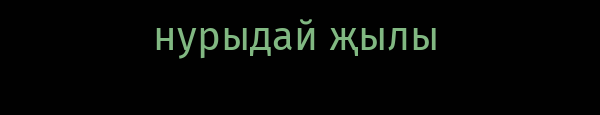нурыдай җылы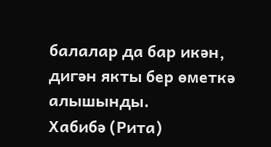балалар да бар икән, дигән якты бер өметкә алышынды.
Хабибә (Рита)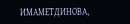ИМАМЕТДИНОВА,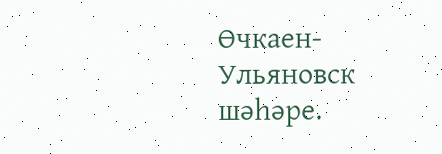Өчкаен-Ульяновск шәһәре.